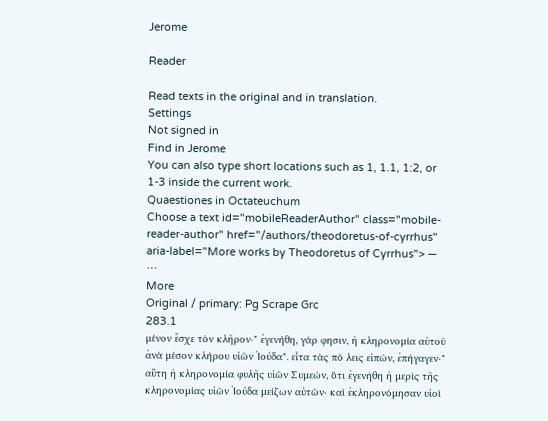Jerome

Reader

Read texts in the original and in translation.
Settings
Not signed in
Find in Jerome
You can also type short locations such as 1, 1.1, 1:2, or 1-3 inside the current work.
Quaestiones in Octateuchum
Choose a text id="mobileReaderAuthor" class="mobile-reader-author" href="/authors/theodoretus-of-cyrrhus" aria-label="More works by Theodoretus of Cyrrhus"> —
⋯
More
Original / primary: Pg Scrape Grc
283.1
μένον ἔσχε τὸν κλῆρον·" ἐγενήθη, γάρ φησιν, ἡ κληρονομία αὐτοῦ ἀνὰ μέσον κλήρου υἱῶν Ἰούδα". εἶτα τὰς πό λεις εἰπών, ἐπήγαγεν·" αὕτη ἡ κληρονομία φυλῆς υἱῶν Συμεών, ὅτι ἐγενήθη ἡ μερὶς τῆς κληρονομίας υἱῶν Ἰούδα μείζων αὐτῶν· καὶ ἐκληρονόμησαν υἱοὶ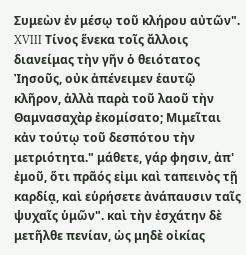Συμεὼν ἐν μέσῳ τοῦ κλήρου αὐτῶν". XVIII Τίνος ἕνεκα τοῖς ἄλλοις διανείμας τὴν γῆν ὁ θειότατος Ἰησοῦς, οὐκ ἀπένειμεν ἑαυτῷ κλῆρον, ἀλλὰ παρὰ τοῦ λαοῦ τὴν Θαμνασαχὰρ ἐκομίσατο; Μιμεῖται κἀν τούτῳ τοῦ δεσπότου τὴν μετριότητα." μάθετε, γάρ φησιν, ἀπ' ἐμοῦ, ὅτι πρᾶός εἰμι καὶ ταπεινὸς τῇ καρδίᾳ, καὶ εὑρήσετε ἀνάπαυσιν ταῖς ψυχαῖς ὑμῶν". καὶ τὴν ἐσχάτην δὲ μετῆλθε πενίαν, ὡς μηδὲ οἰκίας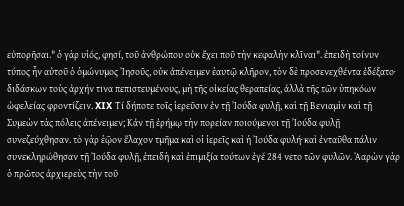εὐπορῆσαι." ὁ γὰρ υἱός, φησί, τοῦ ἀνθρώπου οὐκ ἔχει ποῦ τὴν κεφαλὴν κλῖναι". ἐπειδὴ τοίνυν τύπος ἦν αὐτοῦ ὁ ὁμώνυμος Ἰησοῦς, οὐκ ἀπένειμεν ἑαυτῷ κλῆρον, τὸν δὲ προσενεχθέντα ἐδέξατο· διδάσκων τοὺς ἀρχήν τινα πεπιστευμένους, μὴ τῆς οἰκείας θεραπείας, ἀλλὰ τῆς τῶν ὑπηκόων ὠφελείας φροντίζειν. XIX Τί δήποτε τοῖς ἱερεῦσιν ἐν τῇ Ἰούδα φυλῇ, καὶ τῇ Βενιαμὶν καὶ τῇ Συμεὼν τὰς πόλεις ἀπένειμεν; Κἀν τῇ ἐρήμῳ τὴν πορείαν ποιούμενοι τῇ Ἰούδα φυλῇ συνεζεύχθησαν. τὸ γὰρ ἑῷον ἔλαχον τμῆμα καὶ οἱ ἱερεῖς καὶ ἡ Ἰούδα φυλή· καὶ ἐνταῦθα πάλιν συνεκληρώθησαν τῇ Ἰούδα φυλῇ, ἐπειδὴ καὶ ἐπιμιξία τούτων ἐγέ 284 νετο τῶν φυλῶν. Ἀαρὼν γὰρ ὁ πρῶτος ἀρχιερεὺς τὴν τοῦ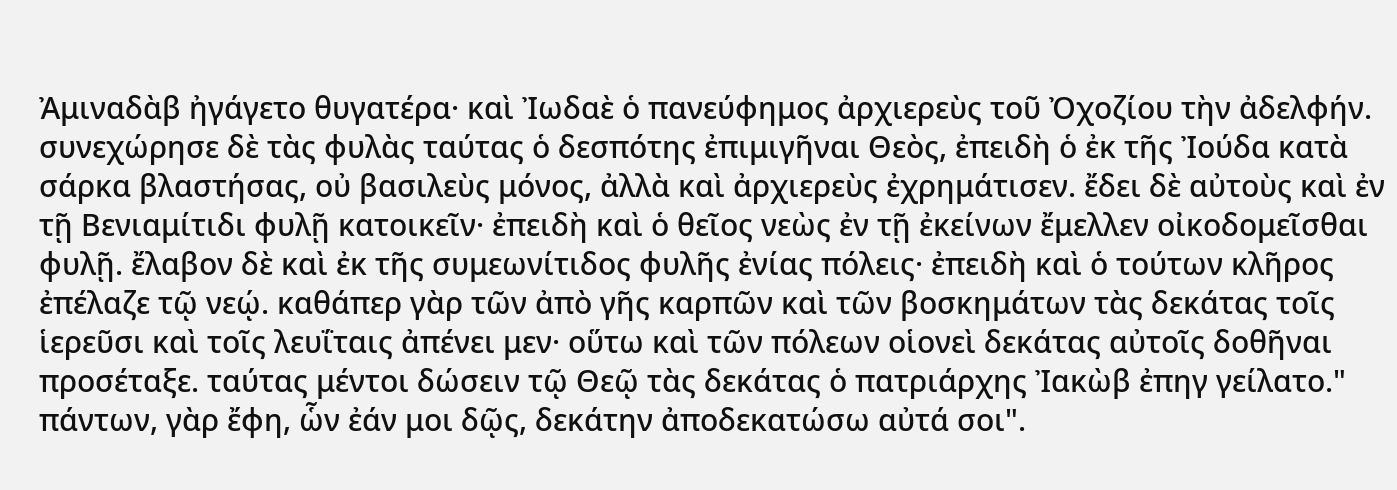Ἀμιναδὰβ ἠγάγετο θυγατέρα· καὶ Ἰωδαὲ ὁ πανεύφημος ἀρχιερεὺς τοῦ Ὀχοζίου τὴν ἀδελφήν. συνεχώρησε δὲ τὰς φυλὰς ταύτας ὁ δεσπότης ἐπιμιγῆναι Θεὸς, ἐπειδὴ ὁ ἐκ τῆς Ἰούδα κατὰ σάρκα βλαστήσας, οὐ βασιλεὺς μόνος, ἀλλὰ καὶ ἀρχιερεὺς ἐχρημάτισεν. ἔδει δὲ αὐτοὺς καὶ ἐν τῇ Βενιαμίτιδι φυλῇ κατοικεῖν· ἐπειδὴ καὶ ὁ θεῖος νεὼς ἐν τῇ ἐκείνων ἔμελλεν οἰκοδομεῖσθαι φυλῇ. ἔλαβον δὲ καὶ ἐκ τῆς συμεωνίτιδος φυλῆς ἐνίας πόλεις· ἐπειδὴ καὶ ὁ τούτων κλῆρος ἐπέλαζε τῷ νεῴ. καθάπερ γὰρ τῶν ἀπὸ γῆς καρπῶν καὶ τῶν βοσκημάτων τὰς δεκάτας τοῖς ἱερεῦσι καὶ τοῖς λευΐταις ἀπένει μεν· οὕτω καὶ τῶν πόλεων οἱονεὶ δεκάτας αὐτοῖς δοθῆναι προσέταξε. ταύτας μέντοι δώσειν τῷ Θεῷ τὰς δεκάτας ὁ πατριάρχης Ἰακὼβ ἐπηγ γείλατο." πάντων, γὰρ ἔφη, ὧν ἐάν μοι δῷς, δεκάτην ἀποδεκατώσω αὐτά σοι".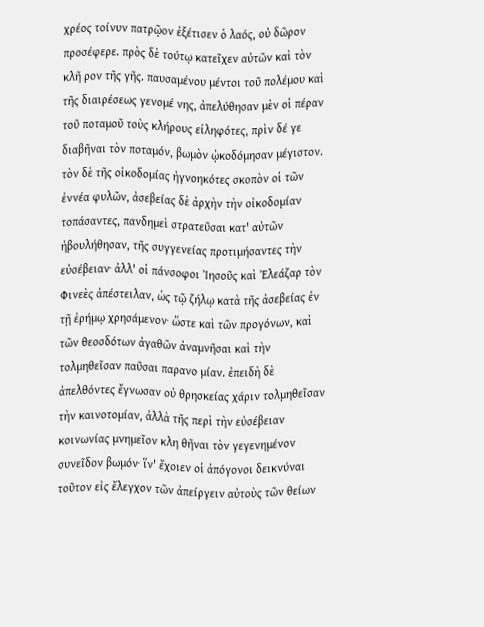χρέος τοίνυν πατρῷον ἐξέτισεν ὁ λαός, οὐ δῶρον προσέφερε. πρὸς δὲ τούτῳ κατεῖχεν αὐτῶν καὶ τὸν κλῆ ρον τῆς γῆς. παυσαμένου μέντοι τοῦ πολέμου καὶ τῆς διαιρέσεως γενομέ νης, ἀπελύθησαν μὲν οἱ πέραν τοῦ ποταμοῦ τοὺς κλήρους εἰληφότες, πρὶν δέ γε διαβῆναι τὸν ποταμόν, βωμὸν ᾠκοδόμησαν μέγιστον. τὸν δὲ τῆς οἰκοδομίας ἠγνοηκότες σκοπὸν οἱ τῶν ἐννέα φυλῶν, ἀσεβείας δὲ ἀρχὴν τὴν οἰκοδομίαν τοπάσαντες, πανδημεὶ στρατεῦσαι κατ' αὐτῶν ἠβουλήθησαν, τῆς συγγενείας προτιμήσαντες τὴν εὐσέβειαν· ἀλλ' οἱ πάνσοφοι Ἰησοῦς καὶ Ἐλεάζαρ τὸν Φινεὲς ἀπέστειλαν, ὡς τῷ ζήλῳ κατὰ τῆς ἀσεβείας ἐν τῇ ἐρήμῳ χρησάμενον· ὥστε καὶ τῶν προγόνων, καὶ τῶν θεοσδότων ἀγαθῶν ἀναμνῆσαι καὶ τὴν τολμηθεῖσαν παῦσαι παρανο μίαν. ἐπειδὴ δὲ ἀπελθόντες ἔγνωσαν οὐ θρησκείας χάριν τολμηθεῖσαν τὴν καινοτομίαν, ἀλλὰ τῆς περὶ τὴν εὐσέβειαν κοινωνίας μνημεῖον κλη θῆναι τὸν γεγενημένον συνεῖδον βωμόν· ἵν' ἔχοιεν οἱ ἀπόγονοι δεικνύναι τοῦτον εἰς ἔλεγχον τῶν ἀπείργειν αὐτοὺς τῶν θείων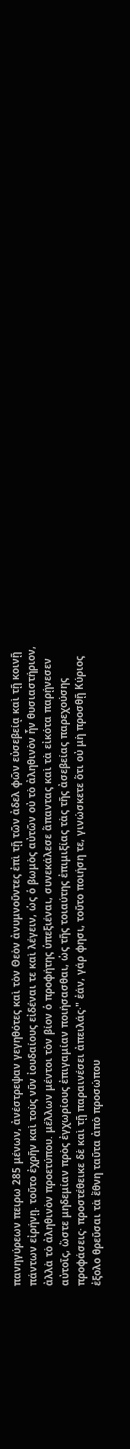πανηγύρεων πειρω 285 μένων, ἀνέστρεψαν γεγηθότες καὶ τὸν Θεὸν ἀνυμνοῦντες ἐπὶ τῇ τῶν ἀδελ φῶν εὐσεβείᾳ καὶ τῇ κοινῇ πάντων εἰρήνῃ. τοῦτο ἐχρῆν καὶ τοὺς νῦν ἰουδαίους εἰδέναι τε καὶ λέγειν, ὡς ὁ βωμὸς αὐτῶν οὐ τὸ ἀληθινὸν ἦν θυσιαστήριον, ἀλλὰ τὸ ἀληθινὸν προετύπου. μέλλων μέντοι τὸν βίον ὁ προφήτης ὑπεξιέναι, συνεκάλεσε ἅπαντας καὶ τὰ εἰκότα παρῄνεσεν αὐτοῖς, ὥστε μηδεμίαν πρὸς ἐγχωρίους ἐπιγαμίαν ποιήσασθαι, ὡς τῆς τοιαύτης ἐπιμιξίας τὰς τῆς ἀσεβείας παρεχούσης προφάσεις· προστέθεικε δὲ καὶ τῇ παραινέσει ἀπειλάς·" ἐάν, γάρ φησι, τοῦτο ποιήση τε, γινώσκετε ὅτι οὐ μὴ προσθῇ Κύριος ἐξολο θρεῦσαι τὰ ἔθνη ταῦτα ἀπὸ προσώπου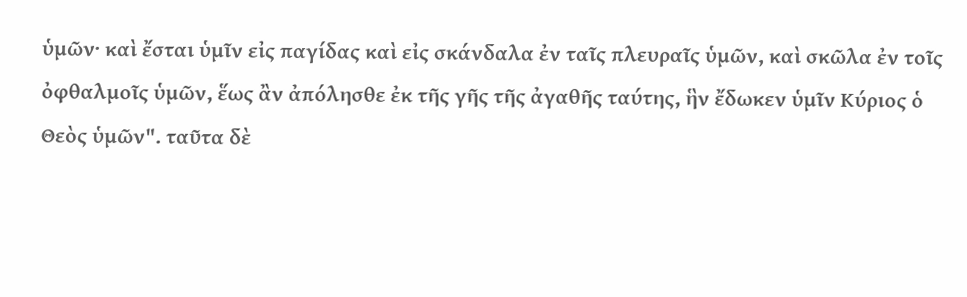ὑμῶν· καὶ ἔσται ὑμῖν εἰς παγίδας καὶ εἰς σκάνδαλα ἐν ταῖς πλευραῖς ὑμῶν, καὶ σκῶλα ἐν τοῖς ὀφθαλμοῖς ὑμῶν, ἕως ἂν ἀπόλησθε ἐκ τῆς γῆς τῆς ἀγαθῆς ταύτης, ἣν ἔδωκεν ὑμῖν Κύριος ὁ Θεὸς ὑμῶν". ταῦτα δὲ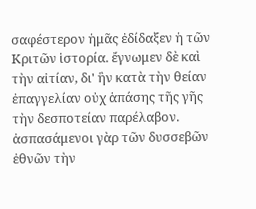σαφέστερον ἡμᾶς ἐδίδαξεν ἡ τῶν Κριτῶν ἱστορία. ἔγνωμεν δὲ καὶ τὴν αἰτίαν, δι' ἣν κατὰ τὴν θείαν ἐπαγγελίαν οὐχ ἁπάσης τῆς γῆς τὴν δεσποτείαν παρέλαβον. ἀσπασάμενοι γὰρ τῶν δυσσεβῶν ἐθνῶν τὴν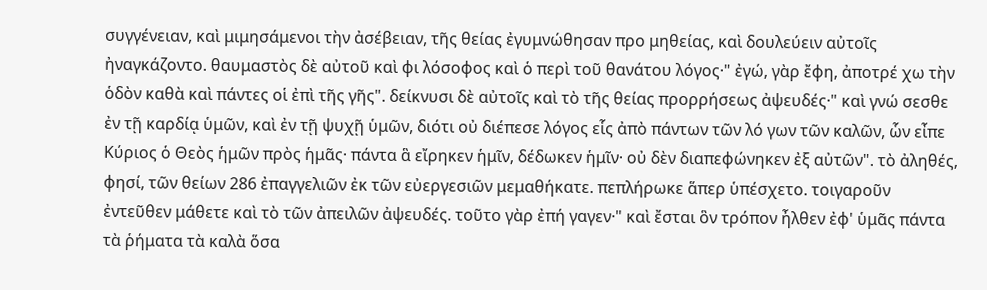συγγένειαν, καὶ μιμησάμενοι τὴν ἀσέβειαν, τῆς θείας ἐγυμνώθησαν προ μηθείας, καὶ δουλεύειν αὐτοῖς ἠναγκάζοντο. θαυμαστὸς δὲ αὐτοῦ καὶ φι λόσοφος καὶ ὁ περὶ τοῦ θανάτου λόγος·" ἐγώ, γὰρ ἔφη, ἀποτρέ χω τὴν ὁδὸν καθὰ καὶ πάντες οἱ ἐπὶ τῆς γῆς". δείκνυσι δὲ αὐτοῖς καὶ τὸ τῆς θείας προρρήσεως ἀψευδές·" καὶ γνώ σεσθε ἐν τῇ καρδίᾳ ὑμῶν, καὶ ἐν τῇ ψυχῇ ὑμῶν, διότι οὐ διέπεσε λόγος εἷς ἀπὸ πάντων τῶν λό γων τῶν καλῶν, ὧν εἶπε Κύριος ὁ Θεὸς ἡμῶν πρὸς ἡμᾶς· πάντα ἃ εἴρηκεν ἡμῖν, δέδωκεν ἡμῖν· οὐ δὲν διαπεφώνηκεν ἐξ αὐτῶν". τὸ ἀληθές, φησί, τῶν θείων 286 ἐπαγγελιῶν ἐκ τῶν εὐεργεσιῶν μεμαθήκατε. πεπλήρωκε ἅπερ ὑπέσχετο. τοιγαροῦν ἐντεῦθεν μάθετε καὶ τὸ τῶν ἀπειλῶν ἀψευδές. τοῦτο γὰρ ἐπή γαγεν·" καὶ ἔσται ὃν τρόπον ἦλθεν ἐφ' ὑμᾶς πάντα τὰ ῥήματα τὰ καλὰ ὅσα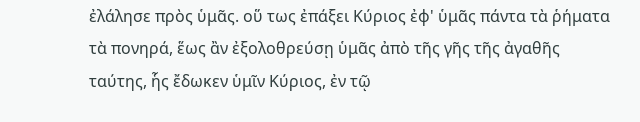ἐλάλησε πρὸς ὑμᾶς. οὕ τως ἐπάξει Κύριος ἐφ' ὑμᾶς πάντα τὰ ῥήματα τὰ πονηρά, ἕως ἂν ἐξολοθρεύσῃ ὑμᾶς ἀπὸ τῆς γῆς τῆς ἀγαθῆς ταύτης, ἧς ἔδωκεν ὑμῖν Κύριος, ἐν τῷ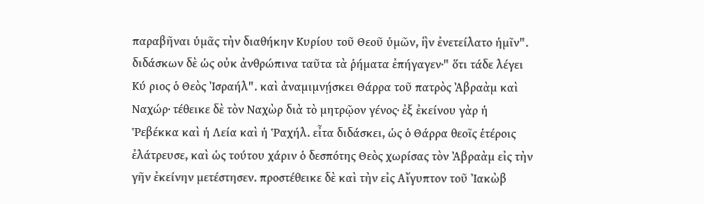παραβῆναι ὑμᾶς τὴν διαθήκην Κυρίου τοῦ Θεοῦ ὑμῶν, ἣν ἐνετείλατο ἡμῖν". διδάσκων δὲ ὡς οὐκ ἀνθρώπινα ταῦτα τὰ ῥήματα ἐπήγαγεν·" ὅτι τάδε λέγει Κύ ριος ὁ Θεὸς Ἰσραήλ". καὶ ἀναμιμνῄσκει Θάρρα τοῦ πατρὸς Ἀβραὰμ καὶ Ναχώρ· τέθεικε δὲ τὸν Ναχὼρ διὰ τὸ μητρῷον γένος· ἐξ ἐκείνου γὰρ ἡ Ῥεβέκκα καὶ ἡ Λεία καὶ ἡ Ῥαχήλ. εἶτα διδάσκει, ὡς ὁ Θάρρα θεοῖς ἑτέροις ἐλάτρευσε, καὶ ὡς τούτου χάριν ὁ δεσπότης Θεὸς χωρίσας τὸν Ἀβραὰμ εἰς τὴν γῆν ἐκείνην μετέστησεν. προστέθεικε δὲ καὶ τὴν εἰς Αἴγυπτον τοῦ Ἰακὼβ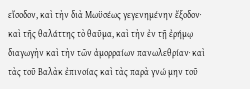εἴσοδον, καὶ τὴν διὰ Μωϋσέως γεγενημένην ἔξοδον· καὶ τῆς θαλάττης τὸ θαῦμα, καὶ τὴν ἐν τῇ ἐρήμῳ διαγωγὴν καὶ τὴν τῶν ἀμορραίων πανωλεθρίαν· καὶ τὰς τοῦ Βαλὰκ ἐπινοίας καὶ τὰς παρὰ γνώ μην τοῦ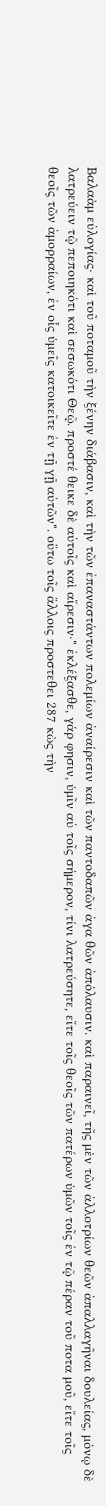Βαλαὰμ εὐλογίας· καὶ τοῦ ποταμοῦ τὴν ξένην διάβασιν, καὶ τὴν τῶν ἐπαναστάντων πολεμίων ἀναίρεσιν καὶ τῶν παντοδαπῶν ἀγα θῶν ἀπόλαυσιν. καὶ παραινεῖ, τῆς μὲν τῶν ἀλλοτρίων θεῶν ἀπαλλαγῆναι δουλείας, μόνῳ δὲ λατρεύειν τῷ πεποιηκότι καὶ σεσωκότι Θεῷ. προστέ θεικε δὲ αὐτοῖς καὶ αἵρεσιν·" ἐκλέξασθε, γάρ φησιν, ὑμῖν αὐ τοῖς σήμερον, τίνι λατρεύσητε, εἴτε τοῖς θεοῖς τῶν πατέρων ὑμῶν τοῖς ἐν τῷ πέραν τοῦ ποτα μοῦ, εἴτε τοῖς θεοῖς τῶν ἀμορραίων, ἐν οἷς ὑμεῖς κατοικεῖτε ἐν τῇ γῇ αὐτῶν". οὕτω τοῖς ἄλλοις προστεθει 287 κὼς τὴν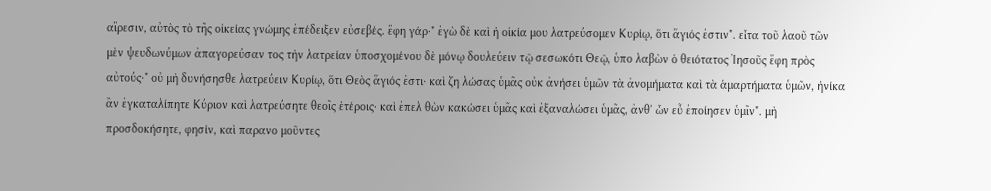αἵρεσιν, αὐτὸς τὸ τῆς οἰκείας γνώμης ἐπέδειξεν εὐσεβές. ἔφη γάρ·" ἐγὼ δὲ καὶ ἡ οἰκία μου λατρεύσομεν Κυρίῳ, ὅτι ἅγιός ἐστιν". εἶτα τοῦ λαοῦ τῶν μὲν ψευδωνύμων ἀπαγορεύσαν τος τὴν λατρείαν ὑποσχομένου δὲ μόνῳ δουλεύειν τῷ σεσωκότι Θεῷ, ὑπο λαβὼν ὁ θειότατος Ἰησοῦς ἔφη πρὸς αὐτούς·" οὐ μὴ δυνήσησθε λατρεύειν Κυρίῳ, ὅτι Θεὸς ἅγιός ἐστι· καὶ ζη λώσας ὑμᾶς οὐκ ἀνήσει ὑμῶν τὰ ἀνομήματα καὶ τὰ ἁμαρτήματα ὑμῶν, ἡνίκα ἂν ἐγκαταλίπητε Κύριον καὶ λατρεύσητε θεοῖς ἑτέροις· καὶ ἐπελ θὼν κακώσει ὑμᾶς καὶ ἐξαναλώσει ὑμᾶς, ἀνθ' ὧν εὖ ἐποίησεν ὑμῖν". μὴ προσδοκήσητε, φησίν, καὶ παρανο μοῦντες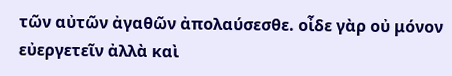τῶν αὐτῶν ἀγαθῶν ἀπολαύσεσθε. οἶδε γὰρ οὐ μόνον εὐεργετεῖν ἀλλὰ καὶ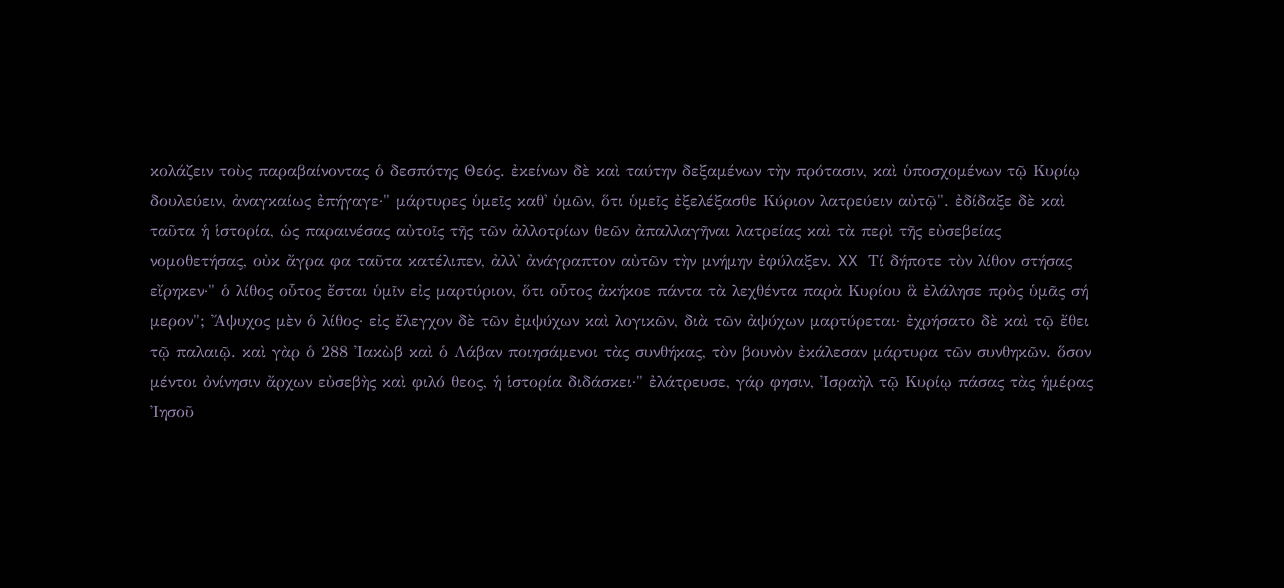κολάζειν τοὺς παραβαίνοντας ὁ δεσπότης Θεός. ἐκείνων δὲ καὶ ταύτην δεξαμένων τὴν πρότασιν, καὶ ὑποσχομένων τῷ Κυρίῳ δουλεύειν, ἀναγκαίως ἐπήγαγε·" μάρτυρες ὑμεῖς καθ' ὑμῶν, ὅτι ὑμεῖς ἐξελέξασθε Κύριον λατρεύειν αὐτῷ". ἐδίδαξε δὲ καὶ ταῦτα ἡ ἱστορία, ὡς παραινέσας αὐτοῖς τῆς τῶν ἀλλοτρίων θεῶν ἀπαλλαγῆναι λατρείας καὶ τὰ περὶ τῆς εὐσεβείας νομοθετήσας, οὐκ ἄγρα φα ταῦτα κατέλιπεν, ἀλλ' ἀνάγραπτον αὐτῶν τὴν μνήμην ἐφύλαξεν. XX Τί δήποτε τὸν λίθον στήσας εἴρηκεν·" ὁ λίθος οὗτος ἔσται ὑμῖν εἰς μαρτύριον, ὅτι οὗτος ἀκήκοε πάντα τὰ λεχθέντα παρὰ Κυρίου ἃ ἐλάλησε πρὸς ὑμᾶς σή μερον"; Ἄψυχος μὲν ὁ λίθος· εἰς ἔλεγχον δὲ τῶν ἐμψύχων καὶ λογικῶν, διὰ τῶν ἀψύχων μαρτύρεται· ἐχρήσατο δὲ καὶ τῷ ἔθει τῷ παλαιῷ. καὶ γὰρ ὁ 288 Ἰακὼβ καὶ ὁ Λάβαν ποιησάμενοι τὰς συνθήκας, τὸν βουνὸν ἐκάλεσαν μάρτυρα τῶν συνθηκῶν. ὅσον μέντοι ὀνίνησιν ἄρχων εὐσεβὴς καὶ φιλό θεος, ἡ ἱστορία διδάσκει·" ἐλάτρευσε, γάρ φησιν, Ἰσραὴλ τῷ Κυρίῳ πάσας τὰς ἡμέρας Ἰησοῦ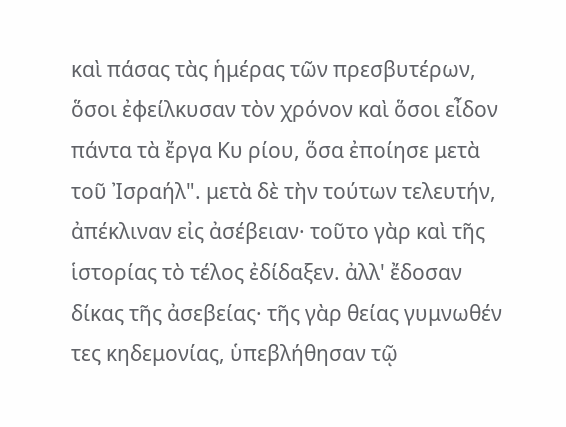καὶ πάσας τὰς ἡμέρας τῶν πρεσβυτέρων, ὅσοι ἐφείλκυσαν τὸν χρόνον καὶ ὅσοι εἶδον πάντα τὰ ἔργα Κυ ρίου, ὅσα ἐποίησε μετὰ τοῦ Ἰσραήλ". μετὰ δὲ τὴν τούτων τελευτήν, ἀπέκλιναν εἰς ἀσέβειαν· τοῦτο γὰρ καὶ τῆς ἱστορίας τὸ τέλος ἐδίδαξεν. ἀλλ' ἔδοσαν δίκας τῆς ἀσεβείας· τῆς γὰρ θείας γυμνωθέν τες κηδεμονίας, ὑπεβλήθησαν τῷ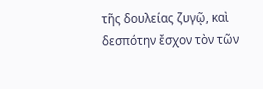τῆς δουλείας ζυγῷ, καὶ δεσπότην ἔσχον τὸν τῶν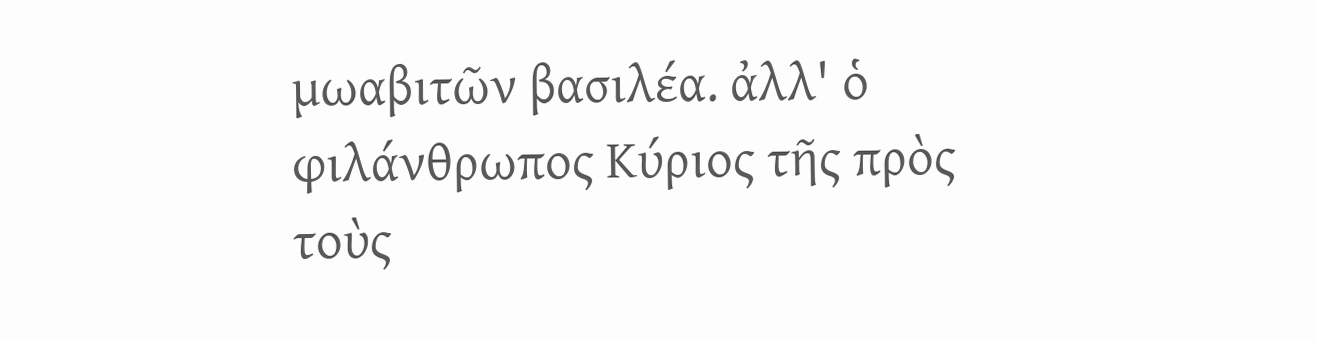μωαβιτῶν βασιλέα. ἀλλ' ὁ φιλάνθρωπος Κύριος τῆς πρὸς τοὺς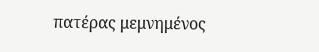πατέρας μεμνημένος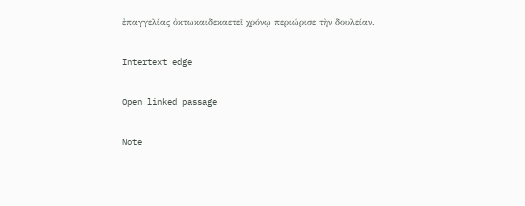ἐπαγγελίας ὀκτωκαιδεκαετεῖ χρόνῳ περιώρισε τὴν δουλείαν.

Intertext edge

Open linked passage

Note